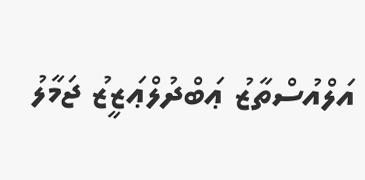އަލްއުސްތާޒު ޢަބްދުލްޢަޒީޒު ޖަމާލު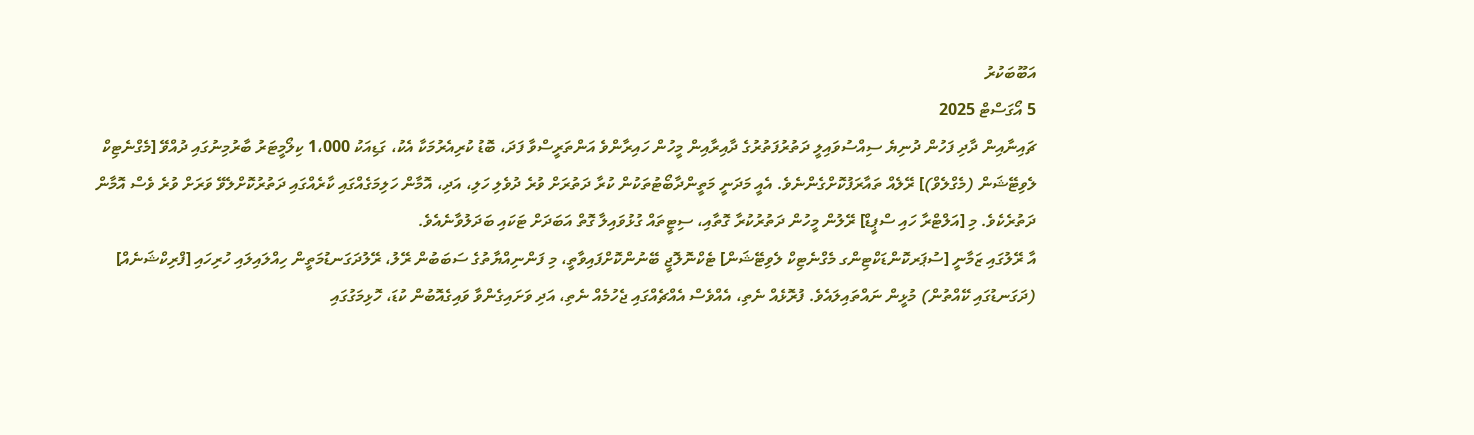އަބޫބަކުރު
5 އޯގަސްޓް 2025
ޗައިނާއިން ދާދި ފަހުން ދުނިޔެ ސިއްސުވައިލީ ދަތުރުފަތުރުގެ ދާއިރާއިން މީހުން ހައިރާންވެ އަންތަރީސްވާ ފަދަ، ބޮޑު ކުރިއެރުމަކާ އެކު، ގަޑިއަކު 1،000 ކިލޯމީޓަރު ބާރުމިނުގައި ދުއްވޭ [މެގްނެޓިކް ލެވިޓޭޝަން (މެގްލެވް)] ރޭލެއް ތައާރަފުކޮށްގެންނެވެ. އެއީ މަދަނީ މަތީންދާބޯޓުތަކުން ކުރާ ދަތުރަށް ވުރެ ދުވެލި ހަލި، އަދި، އޮމާން ހަލިމަގެއްގައި ކާރެއްގައި ދަތުރުކޮށްލެވޭ ވަރަށް ވުރެ ވެސް އޮމާން ދަތުރެކެވެ. މި [އަލްޓްރާ ހައި ސްޕީޑް] ރޭލުން މީހުން ދަތުރުކުރާ ގޮތާއި، ސިޓީތައް ގުޅުވައިލާ ގޮތް އަބަދަށް ޓަކައި ބަދަލުވާނެއެވެ.
އާ ރޭލުގައި ޒަމާނީ [ސުޕަރކޮންޑަކްޓިންގ މެގްނެޓިކް ލެވިޓޭޝަން] ޓެކްނޮލޮޖީ ބޭނުންކޮށްފައިވާތީ، މި ފަންނިއްޔާތުގެ ސަބަބުން ރޭލު، ރޭލުދަގަނޑުމަތީން ހިއްލައިލައި ހުރިހައި [ފްރިކްޝަނެއް] (ދަގަނޑުގައި ކޭއްތުން) މުޅީން ނައްތައިލައެވެ. ފުރޮޅެއް ނެތި، އެއްވެސް އެއްޗެއްގައި ޖެހުމެއް ނެތި، އަދި ވަށައިގެންވާ ވައިގެއޮބުން ކުޑަ، ހޮޅިމަގުގައި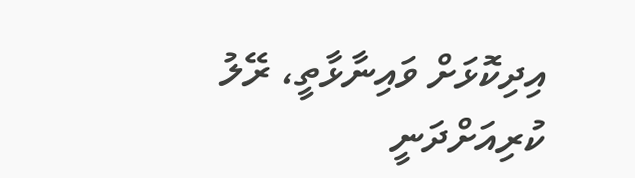އިދިކޮޅަށް ވައިނާޅާތީ، ރޭލު ކުރިއަށްދަނީ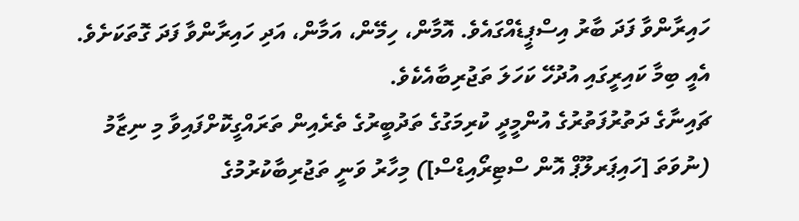ހައިރާންވާ ފަދަ ބާރު އިސްޕީޑެއްގައެވެ. އޮމާން، ހިމޭން، އަމާން، އަދި ހައިރާންވާ ފަދަ ގޮތަކަށެވެ. އެއީ ބިމާ ކައިރީގައި އުދުހޭ ކަހަލަ ތަޖުރިބާއެކެވެ.
ޗައިނާގެ ދަތުރުފަތުރުގެ އުންމީދީ ކުރިމަގުގެ ތަދުބީރުގެ ތެރެއިން ތަރައްގީކޮށްފައިވާ މި ނިޒާމު (ނުވަތަ [ހައިޕަރލޫޕް އޮން ސްޓިރޯއިޑްސް]) މިހާރު ވަނީ ތަޖުރިބާކުރުމުގެ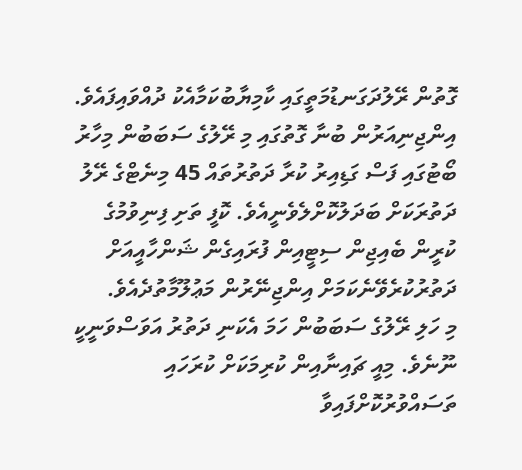ގޮތުން ރޭލުދަގަނޑުމަތީގައި ކާމިޔާބުކަމާއެކު ދުއްވައިފައެވެ. އިންޖިނިއަރުން ބުނާ ގޮތުގައި މި ރޭލުގެ ސަބަބުން މިހާރު ބޯޓުގައި ފަސް ގަޑިއިރު ކުރާ ދަތުރުތައް 45 މިނެޓްގެ ރޭލު ދަތުރަކަށް ބަދަލުކޮށްލެވެނީއެވެ. ކޮފީ ތަށި ފިނިވުމުގެ ކުރީން ބެއިޖިން ސިޓީއިން ފުރައިގެން ޝަންހާއީއަށް ދަތުރުކުރެވޭނެކަމަށް އިންޖިނޭރުން މަޢުލޫމާތުދެއެވެ.
މި ހަލި ރޭލުގެ ސަބަބުން ހަމަ އެކަނި ދަތުރު އަވަސްވަނީކީ ނޫނެވެ. މިއީ ޗައިނާއިން ކުރިމަކަށް ކުރަހައި ތަސައްވުރުކޮށްފައިވާ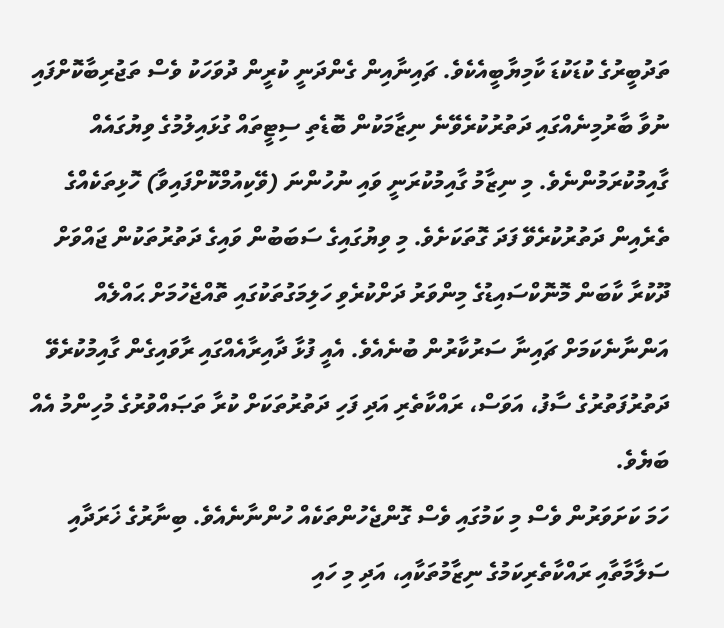ތަދުބީރުގެ ކުޑަކުޑަ ކާމިޔާބީއެކެވެ. ޗައިނާއިން ގެންދަނީ ކުރީން ދުވަހަކު ވެސް ތަޖުރިބާކޮށްފައި ނުވާ ބާރުމިނެއްގައި ދަތުރުކުރެވޭނެ ނިޒާމަކުން ބޮޑެތި ސިޓީތައް ގުޅައިލުމުގެ ވިޔުގައެއް ގާއިމުކުރަމުންނެވެ. މި ނިޒާމު ގާއިމުކުރަނީ ވައި ނުހުންނަ (ވޭކިއުމްކޮށްފައިވާ) ހޮޅިތަކެއްގެ ތެރެއިން ދަތުރުކުރެވޭ ފަދަ ގޮތަކަށެވެ. މި ވިޔުގައިގެ ސަބަބުން ވައިގެ ދަތުރުތަކުން ޖައްވަށް ދޫކުރާ ކާބަން މޮނޮކްސައިޑުގެ މިންވަރު ދަށްކުރެވި ހަލިމަގުތަކުގައި ތޮއްޖެހުމަށް ޙައްލެއް އަންނާނެކަމަށް ޗައިނާ ސަރުކާރުން ބުނެއެވެ. އެއީ ފުޅާ ދާއިރާއެއްގައި ރާވައިގެން ގާއިމުކުރެވޭ ދަތުރުފަތުރުގެ ސާފު، އަވަސް، ރައްކާތެރި އަދި ފަހި ދަތުރުތަކަށް ކުރާ ތަޞައްވުރުގެ މުހިންމު އެއް ބަޔެވެ.
ހަމަ ކަށަވަރުން ވެސް މި ކަމުގައި ވެސް ގޮންޖެހުންތަކެއް ހުންނާނެއެވެ. ބިނާރުގެ ޚަރަދާއި ސަލާމާތާއި ރައްކާތެރިކަމުގެ ނިޒާމުތަކާއި، އަދި މި ހައި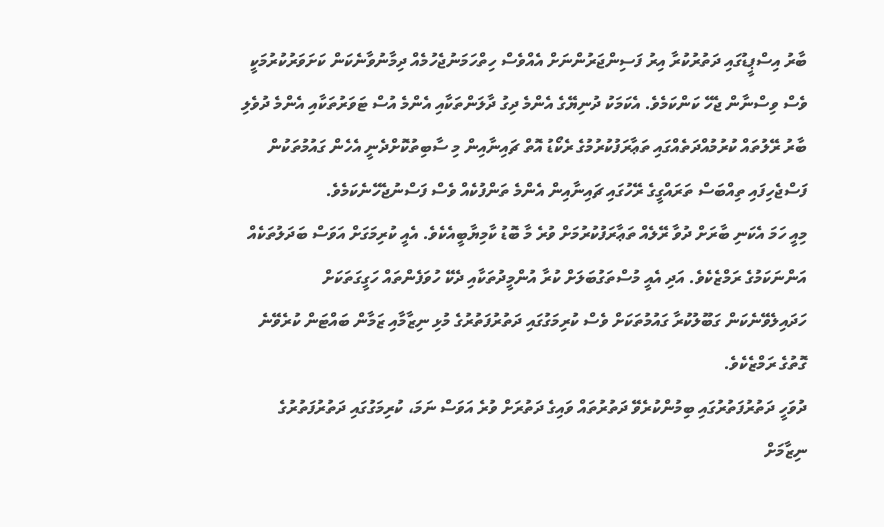ބާރު އިސްޕީޑުގައި ދަތުރުކުރާ އިރު ފަސިންޖަރުންނަށް އެއްވެސް ހިތްހަމަނުޖެހުމެއް ދިމާނުވާނެކަން ކަށަވަރުކުރުމަކީ ވެސް ވިސްނާން ޖެހޭ ކަންކަމެވެ. އެކަމަކު ދުނިޔޭގެ އެންމެ ދިގު ދާލަންތަކާއި އެންމެ އުސް ޓަވަރުތަކާއި އެންމެ ދުވެލި ބާރު ރޭލުތައް ކުރުމުއްދަތެއްގައި ތަޢާރަފުކުރުމުގެ ރެކޯޑު އޮތް ޗައިނާއިން މި ސާބިތުކޮށްދެނީ އެހެން ގައުމުތަކުން ފަސްޖެހިފައި ތިއްބަސް ތަރައްގީގެ ރޭހުގައި ޗައިނާއިން އެންމެ ތަންފުކެއް ވެސް ފަސްނުޖެހޭނެކަމެވެ.
މިއީ ހަމަ އެކަނި ބާރަށް ދުވާ ރޭލެއް ތަޢާރަފުކުރުމަށް ވުރެ މާ ބޮޑު ކާމިޔާބީއެކެވެ. އެއީ ކުރިމަގަށް އަވަސް ބަދަލުތަކެއް އަންނަކަމުގެ ރަމްޒެކެވެ. އަދި އެއީ މުސްތަގުބަލަށް ކުރާ އުންމީދުތަކާއި ދެކޭ ހުވަފެންތައް ހަގީގަތަކަށް ހަދައިލެވޭނެކަން ގަބޫލުކުރާ ގައުމުތަކަށް ވެސް ކުރިމަގުގައި ދަތުރުފަތުރުގެ މުޅި ނިޒާމާއި ޒަމާން ބައްޓަން ކުރެވޭނެ ގޮތުގެ ރަމްޒެކެވެ.
ދުވަހީ ދަތުރުފަތުރުގައި ބިމުންކުރެވޭ ދަތުރުތައް ވައިގެ ދަތުރަށް ވުރެ އަވަސް ނަމަ، ކުރިމަގުގައި ދަތުރުފަތުރުގެ ނިޒާމަށް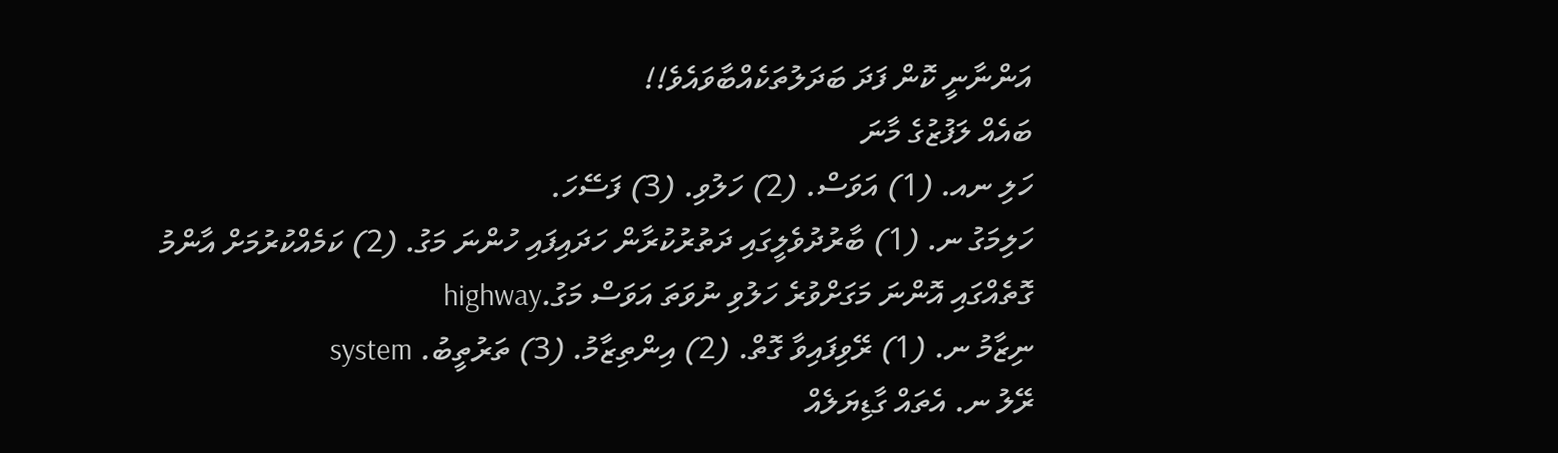އަންނާނީ ކޮން ފަދަ ބަދަލުތަކެއްބާވައެވެ!!
ބައެއް ލަފުޒުގެ މާނަ
ހަލި ނއ. (1) އަވަސް. (2) ހަލުވި. (3) ފަސޭހަ.
ހަލިމަގު ނ. (1) ބާރުދުވެލީގައި ދަތުރުކުރާން ހަދައިފައި ހުންނަ މަގު. (2) ކަމެއްކުރުމަށް އާންމު ގޮތެއްގައި އޮންނަ މަގަށްވުރެ ހަލުވި ނުވަތަ އަވަސް މަގު.highway
ނިޒާމު ނ. (1) ރޭވިފައިވާ ގޮތް. (2) އިންތިޒާމު. (3) ތަރުތީބު. system
ރޭލު ނ. އެތައް ގާޑިޔަލެއް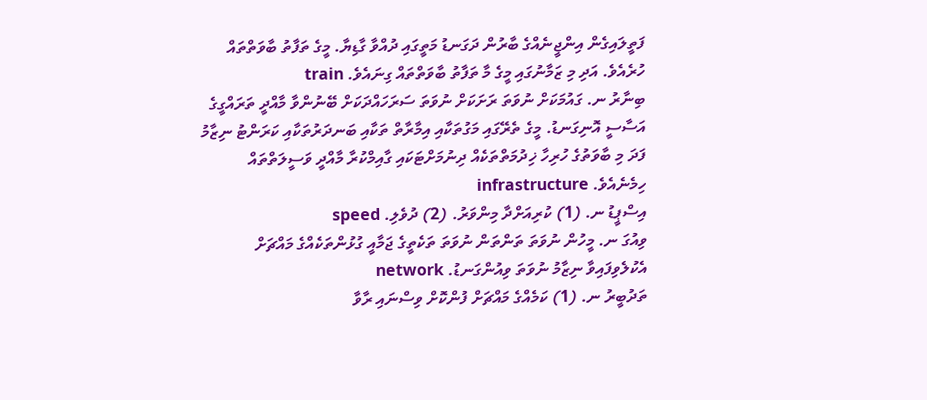ފަތީލައިގެން އިންޖީނެއްގެ ބާރުން ދަގަނޑު މަތީގައި ދުއްވާ ގާޑިޔާ. މީގެ ތަފާތު ބާވަތްތައް ހުރެއެވެ. އަދި މި ޒަމާނުގައި މީގެ މާ ތަފާތު ބާވަތްތައް ގިނައެވެ. train
ބިނާރު ނ. ގައުމަކަށް ނުވަތަ ރަށަކަށް ނުވަތަ ސަރަހައްދަކަށް ބޭނުންވާ މާއްދީ ތަރައްގީގެ އަސާސީ އޮނިގަނޑު. މީގެ ތެރޭގައި މަގުތަކާއި އިމާރާތް ތަކާއި ބަނދަރުތަކާއި ކަރަންޓު ނިޒާމު ފަދަ މި ބާވަތުގެ ހުރިހާ ޚިދުމަތްތަކެއް ދިނުމަށްޓަކައި ގާއިމްކުރާ މާއްދީ ވަސީލަތްތައް ހިމެނެއެވެ. infrastructure
އިސްޕީޑު ނ. (1) ކުރިއަށްދާ މިންވަރު. (2) ދުވެލި. speed
ވިއުގަ ނ. މީހުން ނުވަތަ ތަންތަން ނުވަތަ ތަކެތީގެ ޖަމާއީ ގުޅުންތަކެއްގެ މައްޗަށް އެކުލެވިފައިވާ ނިޒާމު ނުވަތަ ވިއުންގަނޑު. network
ތަދުބީރު ނ. (1) ކަމެއްގެ މައްޗަށް ފުންކޮށް ވިސްނައި ރާވާ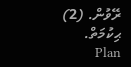ރޭވުން. (2) ޙިކުމަތް. Plan